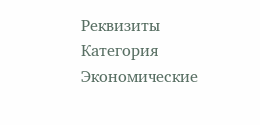Реквизиты
Категория Экономические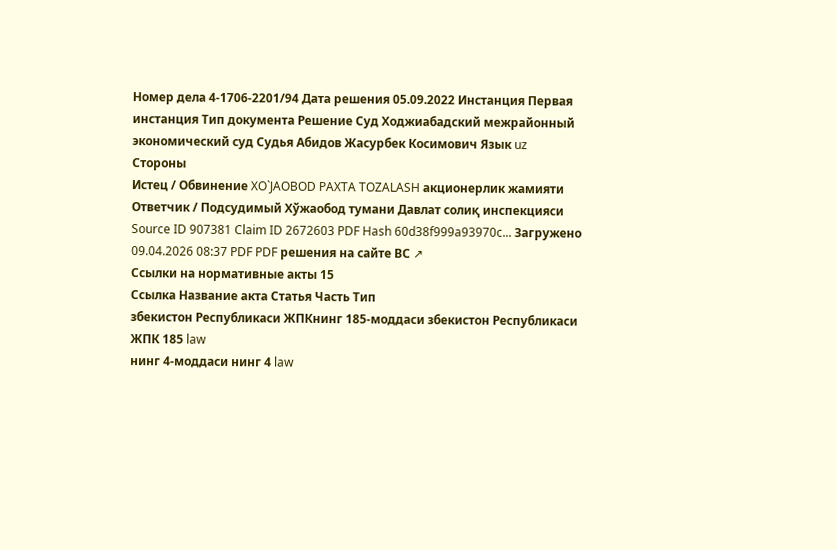Номер дела 4-1706-2201/94 Дата решения 05.09.2022 Инстанция Первая инстанция Тип документа Решение Суд Ходжиабадский межрайонный экономический суд Судья Абидов Жасурбек Косимович Язык uz
Стороны
Истец / Обвинение XO`JAOBOD PAXTA TOZALASH акционерлик жамияти Ответчик / Подсудимый Хўжаобод тумани Давлат солиқ инспекцияси
Source ID 907381 Claim ID 2672603 PDF Hash 60d38f999a93970c... Загружено 09.04.2026 08:37 PDF PDF решения на сайте ВС ↗
Ссылки на нормативные акты 15
Ссылка Название акта Статья Часть Тип
збекистон Республикаси ЖПКнинг 185-моддаси збекистон Республикаси ЖПК 185 law
нинг 4-моддаси нинг 4 law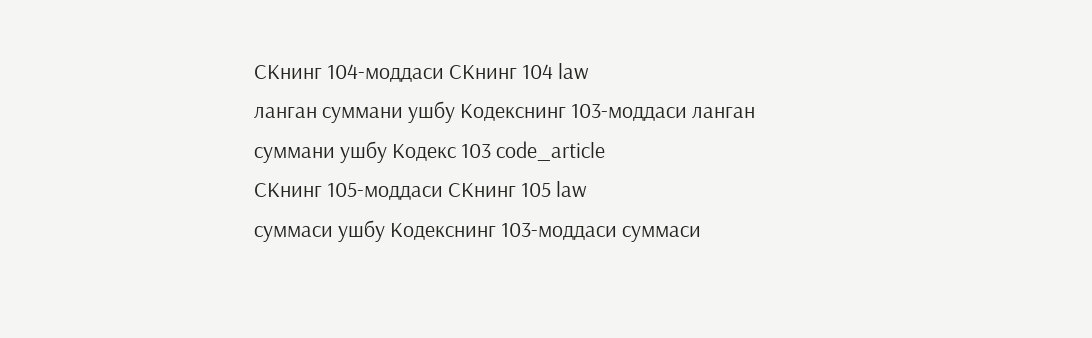СКнинг 104-моддаси СКнинг 104 law
ланган суммани ушбу Кодекснинг 103-моддаси ланган суммани ушбу Кодекс 103 code_article
СКнинг 105-моддаси СКнинг 105 law
суммаси ушбу Кодекснинг 103-моддаси суммаси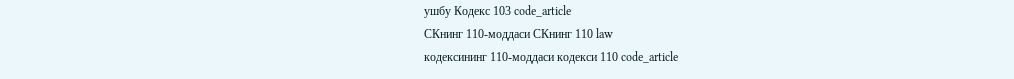ушбу Кодекс 103 code_article
СКнинг 110-моддаси СКнинг 110 law
кодексининг 110-моддаси кодекси 110 code_article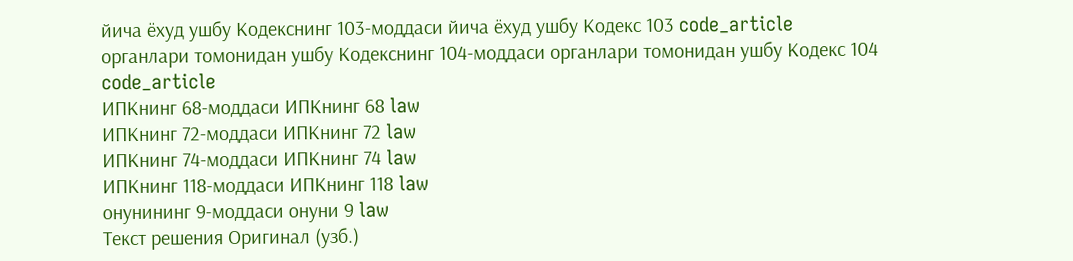йича ёхуд ушбу Кодекснинг 103-моддаси йича ёхуд ушбу Кодекс 103 code_article
органлари томонидан ушбу Кодекснинг 104-моддаси органлари томонидан ушбу Кодекс 104 code_article
ИПКнинг 68-моддаси ИПКнинг 68 law
ИПКнинг 72-моддаси ИПКнинг 72 law
ИПКнинг 74-моддаси ИПКнинг 74 law
ИПКнинг 118-моддаси ИПКнинг 118 law
онунининг 9-моддаси онуни 9 law
Текст решения Оригинал (узб.)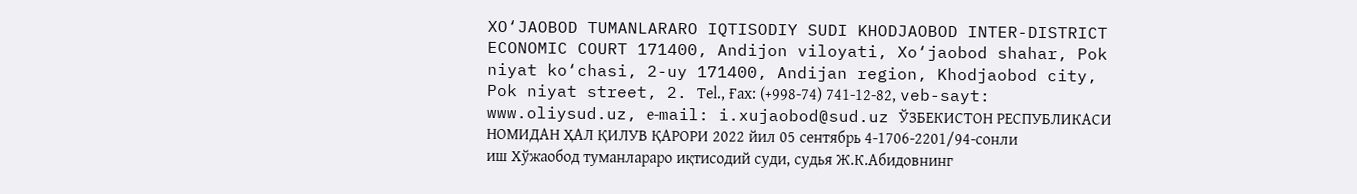XO‘JAOBOD TUMANLARARO IQTISODIY SUDI KHODJAOBOD INTER-DISTRICT ECONOMIC COURT 171400, Andijon viloyati, Xo‘jaobod shahar, Pok niyat ko‘chasi, 2-uy 171400, Andijan region, Khodjaobod city, Pok niyat street, 2. Тel., Ғах: (+998-74) 741-12-82, veb-sayt: www.oliysud.uz, е-mail: i.xujaobod@sud.uz ЎЗБЕКИСТОН РЕСПУБЛИКАСИ НОМИДАН ҲАЛ ҚИЛУВ ҚАРОРИ 2022 йил 05 сентябрь 4-1706-2201/94-сонли иш Хўжаобод туманлараро иқтисодий суди, судья Ж.К.Абидовнинг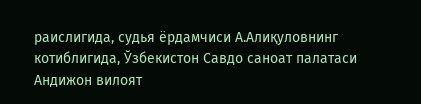раислигида, судья ёрдамчиси А.Алиқуловнинг котиблигида, Ўзбекистон Савдо саноат палатаси Андижон вилоят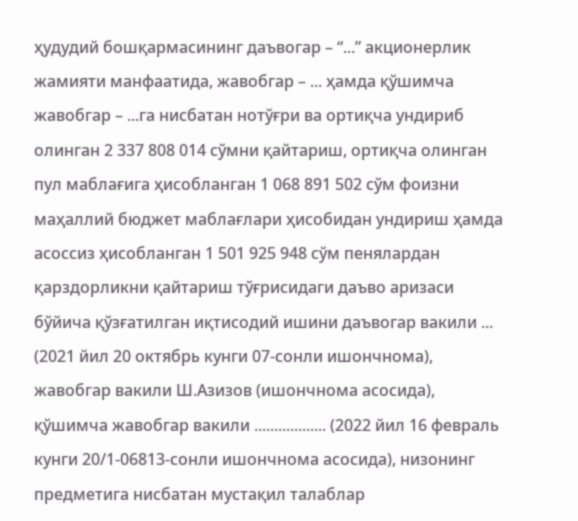ҳудудий бошқармасининг даъвогар – “...” акционерлик жамияти манфаатида, жавобгар – ... ҳамда қўшимча жавобгар – ...га нисбатан нотўғри ва ортиқча ундириб олинган 2 337 808 014 сўмни қайтариш, ортиқча олинган пул маблағига ҳисобланган 1 068 891 502 сўм фоизни маҳаллий бюджет маблағлари ҳисобидан ундириш ҳамда асоссиз ҳисобланган 1 501 925 948 сўм пенялардан қарздорликни қайтариш тўғрисидаги даъво аризаси бўйича қўзғатилган иқтисодий ишини даъвогар вакили ... (2021 йил 20 октябрь кунги 07-сонли ишончнома), жавобгар вакили Ш.Азизов (ишончнома асосида), қўшимча жавобгар вакили .................. (2022 йил 16 февраль кунги 20/1-06813-сонли ишончнома асосида), низонинг предметига нисбатан мустақил талаблар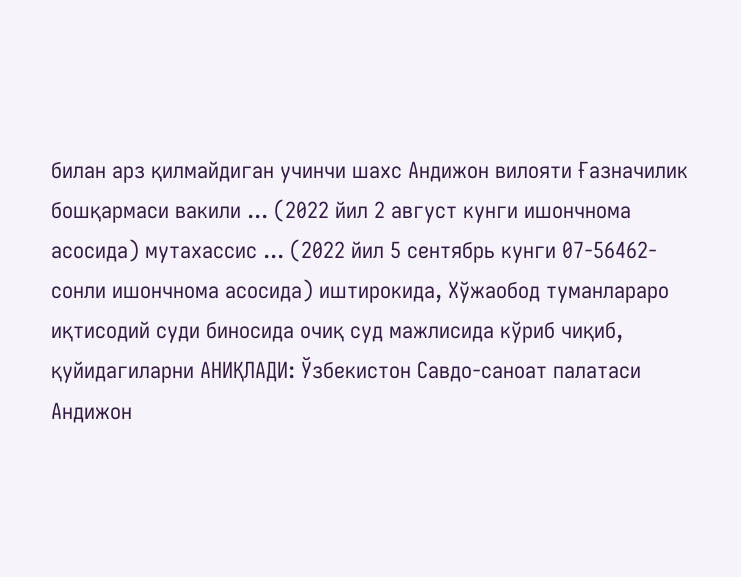билан арз қилмайдиган учинчи шахс Андижон вилояти Ғазначилик бошқармаси вакили ... (2022 йил 2 август кунги ишончнома асосида) мутахассис ... (2022 йил 5 сентябрь кунги 07-56462-сонли ишончнома асосида) иштирокида, Хўжаобод туманлараро иқтисодий суди биносида очиқ суд мажлисида кўриб чиқиб, қуйидагиларни АНИҚЛАДИ: Ўзбекистон Савдо-саноат палатаси Андижон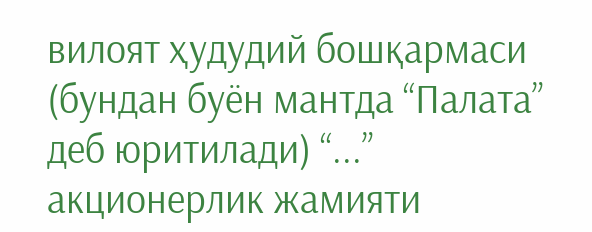вилоят ҳудудий бошқармаси (бундан буён мантда “Палата” деб юритилади) “...” акционерлик жамияти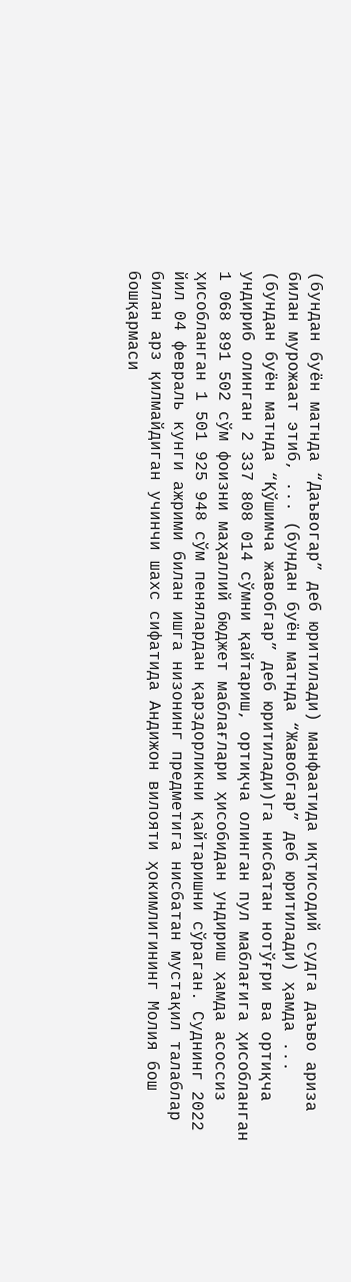(бундан буён матнда “Даъвогар” деб юритилади) манфаатида иқтисодий судга даъво ариза билан мурожаат этиб, ... (бундан буён матнда “Жавобгар” деб юритилади) ҳамда ... (бундан буён матнда “Қўшимча жавобгар” деб юритилади)га нисбатан нотўғри ва ортиқча ундириб олинган 2 337 808 014 сўмни қайтариш, ортиқча олинган пул маблағига ҳисобланган 1 068 891 502 сўм фоизни маҳаллий бюджет маблағлари ҳисобидан ундириш ҳамда асоссиз ҳисобланган 1 501 925 948 сўм пенялардан қарздорликни қайтаришни сўраган. Суднинг 2022 йил 04 февраль кунги ажрими билан ишга низонинг предметига нисбатан мустақил талаблар билан арз қилмайдиган учинчи шахс сифатида Андижон вилояти ҳокимлигининг Молия бош бошқармаси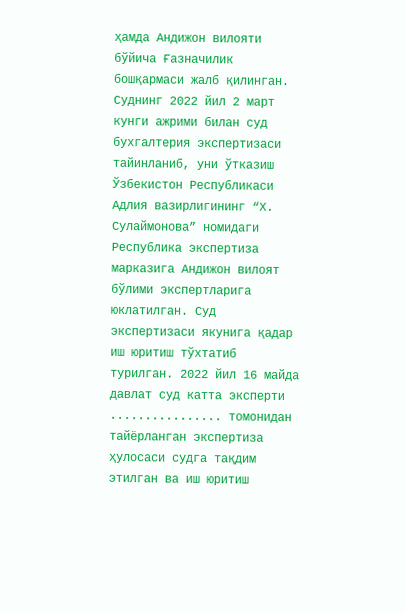ҳамда Андижон вилояти бўйича Ғазначилик бошқармаси жалб қилинган. Суднинг 2022 йил 2 март кунги ажрими билан суд бухгалтерия экспертизаси тайинланиб, уни ўтказиш Ўзбекистон Республикаси Адлия вазирлигининг “Х. Сулаймонова” номидаги Республика экспертиза марказига Андижон вилоят бўлими экспертларига юклатилган. Суд экспертизаси якунига қадар иш юритиш тўхтатиб турилган. 2022 йил 16 майда давлат суд катта эксперти ................ томонидан тайёрланган экспертиза ҳулосаси судга тақдим этилган ва иш юритиш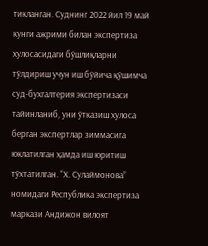тикланган. Суднинг 2022 йил 19 май кунги ажрими билан экспертиза хулосасидаги бўшлиқларни тўлдириш учун иш бўйича қўшимча суд-бухгалтерия экспертизаси тайинланиб, уни ўтказиш хулоса берган экспертлар зиммасига юклатилган ҳамда иш юритиш тўхтатилган. “Х. Сулаймонова” номидаги Республика экспертиза маркази Андижон вилоят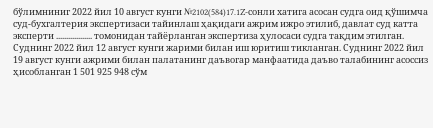бўлимниниг 2022 йил 10 август кунги №2102(584)17.1Z-сонли хатига асосан судга оид қўшимча суд-бухгалтерия экспертизаси тайинлаш ҳақидаги ажрим ижро этилиб, давлат суд катта эксперти .................. томонидан тайёрланган экспертиза ҳулосаси судга тақдим этилган. Суднинг 2022 йил 12 август кунги жарими билан иш юритиш тикланган. Суднинг 2022 йил 19 август кунги ажрими билан палатанинг даъвогар манфаатида даъво талабининг асоссиз ҳисобланган 1 501 925 948 сўм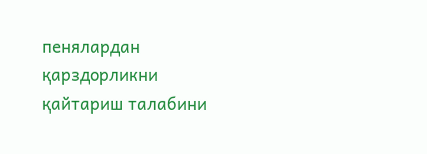пенялардан қарздорликни қайтариш талабини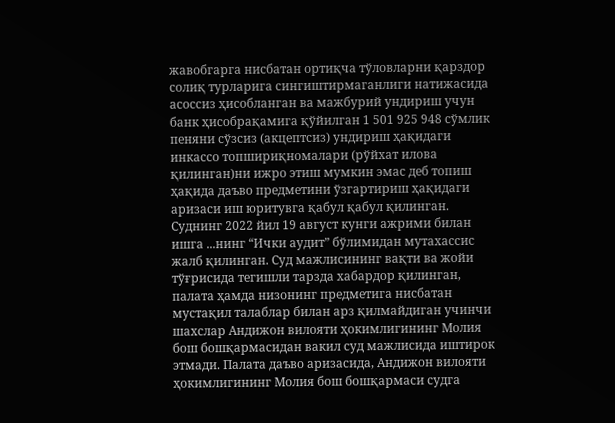жавобгарга нисбатан ортиқча тўловларни қарздор солиқ турларига сингиштирмаганлиги натижасида асоссиз ҳисобланган ва мажбурий ундириш учун банк ҳисобрақамига қўйилган 1 501 925 948 сўмлик пеняни сўзсиз (акцептсиз) ундириш ҳақидаги инкассо топшириқномалари (рўйхат илова қилинган)ни ижро этиш мумкин эмас деб топиш ҳақида даъво предметини ўзгартириш ҳақидаги аризаси иш юритувга қабул қабул қилинган. Суднинг 2022 йил 19 август кунги ажрими билан ишга ...нинг “Ички аудит” бўлимидан мутахассис жалб қилинган. Суд мажлисининг вақти ва жойи тўғрисида тегишли тарзда хабардор қилинган, палата ҳамда низонинг предметига нисбатан мустақил талаблар билан арз қилмайдиган учинчи шахслар Андижон вилояти ҳокимлигининг Молия бош бошқармасидан вакил суд мажлисида иштирок этмади. Палата даъво аризасида, Андижон вилояти ҳокимлигининг Молия бош бошқармаси судга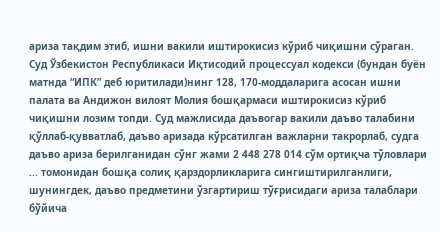ариза тақдим этиб, ишни вакили иштирокисиз кўриб чиқишни сўраган. Суд Ўзбекистон Республикаси Иқтисодий процессуал кодекси (бундан буён матнда “ИПК” деб юритилади)нинг 128, 170-моддаларига асосан ишни палата ва Андижон вилоят Молия бошқармаси иштирокисиз кўриб чиқишни лозим топди. Суд мажлисида даъвогар вакили даъво талабини қўллаб-қувватлаб, даъво аризада кўрсатилган важларни такрорлаб, судга даъво ариза берилганидан сўнг жами 2 448 278 014 сўм ортиқча тўловлари ... томонидан бошқа солиқ қарздорликларига сингиштирилганлиги, шунингдек, даъво предметини ўзгартириш тўғрисидаги ариза талаблари бўйича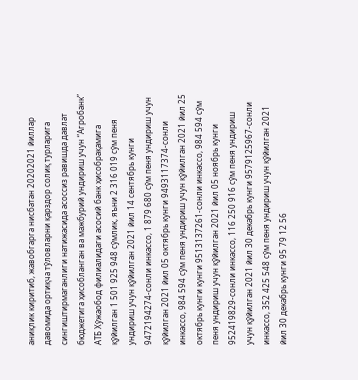аниқлик киритиб, жавобгарга нисбатан 20202021 йиллар давомида ортиқча тўловларни қарздор солиқ турларига сингиштирмаганлиги натижасида асоссиз равишда давлат бюджетига ҳисобланган ва мажбурий ундириш учун “Агробанк” АТБ Хўжаобод филиалидаги асосий банк ҳисобрақамига қўйилган 1 501 925 948 сўмлик, яъни 2 316 019 сўм пеня ундириш учун қўйилган 2021 йил 14 сентябрь кунги 9472194274-сонли инкассо, 1 879 680 сўм пеня ундириш учун қўйилган 2021 йил 05 октябрь кунги 9493117374-сонли инкассо, 984 594 сўм пеня ундириш учун қўйилган 2021 йил 25 октябрь кунги кунги 9513137261-сонли инкассо, 984 594 сўм пеня ундириш учун қўйилган 2021 йил 05 ноябрь кунги 952419829-сонли инкассо, 116 250 916 сўм пеня ундириш учун қўйилган 2021 йил 30 декабрь кунги 9579125967-сонли инкассо, 352 425 548 сўм пеня ундириш учун қўйилган 2021 йил 30 декабрь кунги 95 79 12 56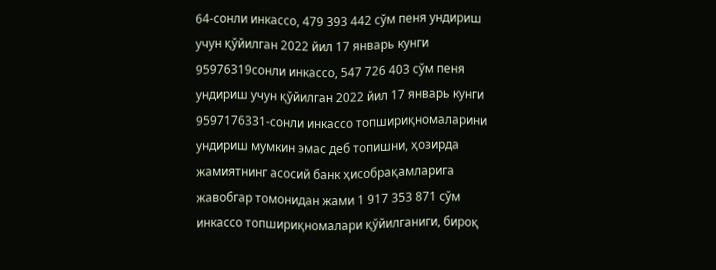64-сонли инкассо, 479 393 442 сўм пеня ундириш учун қўйилган 2022 йил 17 январь кунги 95976319сонли инкассо, 547 726 403 сўм пеня ундириш учун қўйилган 2022 йил 17 январь кунги 9597176331-сонли инкассо топшириқномаларини ундириш мумкин эмас деб топишни, ҳозирда жамиятнинг асосий банк ҳисобрақамларига жавобгар томонидан жами 1 917 353 871 сўм инкассо топшириқномалари қўйилганиги, бироқ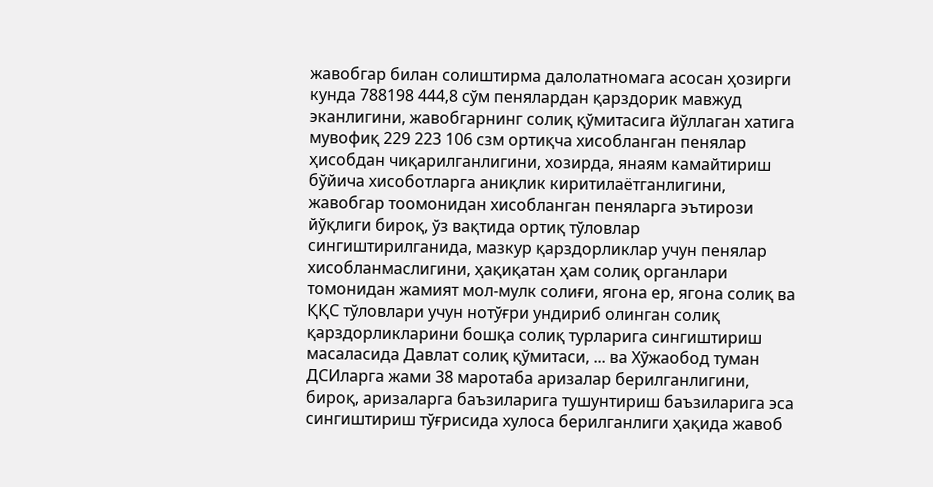жавобгар билан солиштирма далолатномага асосан ҳозирги кунда 788198 444,8 сўм пенялардан қарздорик мавжуд эканлигини, жавобгарнинг солиқ қўмитасига йўллаган хатига мувофиқ 229 223 106 сзм ортиқча хисобланган пенялар ҳисобдан чиқарилганлигини, хозирда, янаям камайтириш бўйича хисоботларга аниқлик киритилаётганлигини, жавобгар тоомонидан хисобланган пеняларга эътирози йўқлиги бироқ, ўз вақтида ортиқ тўловлар сингиштирилганида, мазкур қарздорликлар учун пенялар хисобланмаслигини, ҳақиқатан ҳам солиқ органлари томонидан жамият мол-мулк солиғи, ягона ер, ягона солиқ ва ҚҚС тўловлари учун нотўғри ундириб олинган солиқ қарздорликларини бошқа солиқ турларига сингиштириш масаласида Давлат солиқ қўмитаси, ... ва Хўжаобод туман ДСИларга жами 38 маротаба аризалар берилганлигини, бироқ, аризаларга баъзиларига тушунтириш баъзиларига эса сингиштириш тўғрисида хулоса берилганлиги ҳақида жавоб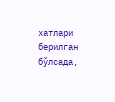хатлари берилган бўлсада,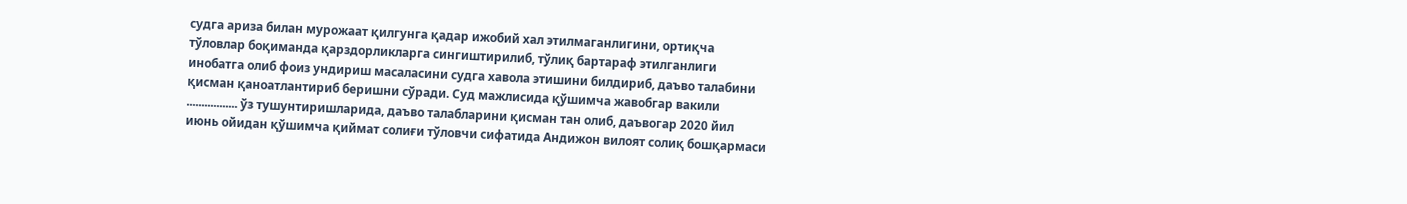судга ариза билан мурожаат қилгунга қадар ижобий хал этилмаганлигини, ортиқча тўловлар боқиманда қарздорликларга сингиштирилиб, тўлиқ бартараф этилганлиги инобатга олиб фоиз ундириш масаласини судга хавола этишини билдириб, даъво талабини қисман қаноатлантириб беришни сўради. Суд мажлисида қўшимча жавобгар вакили ................. ўз тушунтиришларида, даъво талабларини қисман тан олиб, даъвогар 2020 йил июнь ойидан қўшимча қиймат солиғи тўловчи сифатида Андижон вилоят солиқ бошқармаси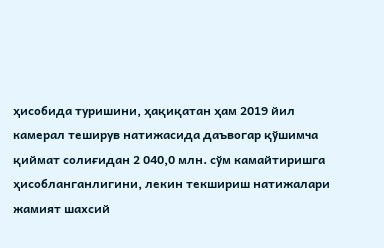ҳисобида туришини, ҳақиқатан ҳам 2019 йил камерал теширув натижасида даъвогар қўшимча қиймат солиғидан 2 040,0 млн. сўм камайтиришга ҳисобланганлигини, лекин текшириш натижалари жамият шахсий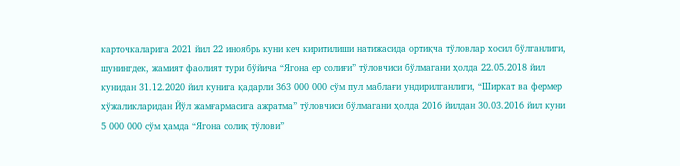карточкаларига 2021 йил 22 иноябрь куни кеч киритилиши натижасида ортиқча тўловлар хосил бўлганлиги, шунингдек, жамият фаолият тури бўйича “Ягона ер солиғи” тўловчиси бўлмагани ҳолда 22.05.2018 йил кунидан 31.12.2020 йил кунига қадарли 363 000 000 сўм пул маблағи ундирилганлиги, “Ширкат ва фермер хўжаликларидан Йўл жамғармасига ажратма” тўловчиси бўлмагани ҳолда 2016 йилдан 30.03.2016 йил куни 5 000 000 сўм ҳамда “Ягона солиқ тўлови”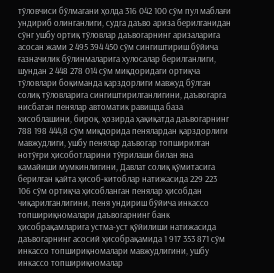тўловчиси бўлмагани ҳолда 316 042 100 сўм пул маблағи ундириб олинганлиги, судга даъво ариза берилганидан сўнг ушбу ортиқ тўловлар даъвогарнинг аризаларига асосан жами 2 495 394 450 сўм сингиштириш бўйича ғазначилик бўлинмаларига хулосалар берилганлиги, шундан 2 448 278 014 сўм миқдоридаги ортиқча тўловлари боқиманда қарздорлиги мавжуд бўлган солиқ тўловларига сингиштирилганлигини, даъвогарга нисбатан пенялар автоматик равишда база хисоблашини, бироқ, ҳозирда ҳақиқатда даъвогарнинг 788 198 444,8 сўм миқдорида пенялардан қарздорлиги мавжудлиги, ушбу пенялар даъвогар топширилган нотўғри ҳисоботларини тўғрилаши билан яна камайиши мумкинлигини, Давлат солиқ қўмитасига берилган қайта ҳисоб-китоблар натижасида 229 223 106 сўм ортиқча ҳисобланган пенялар ҳисобдан чиқарилганлигини, пеня ундириш бўйича инкассо топшириқномалари даъвогарнинг банк ҳисобрақамларига устма-уст қўйилиши натижасида даъвогарнинг асосий ҳисобрақамида 1 917 353 871 сўм инкассо топшириқномалари мавжудлигини, ушбу инкассо топшириқномалар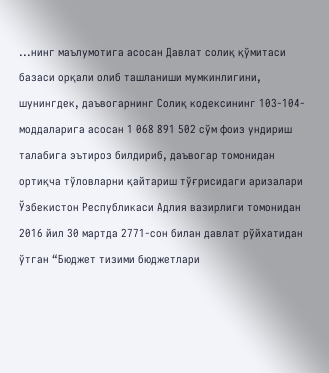...нинг маълумотига асосан Давлат солиқ қўмитаси базаси орқали олиб ташланиши мумкинлигини, шунингдек, даъвогарнинг Солиқ кодексининг 103-104-моддаларига асосан 1 068 891 502 сўм фоиз ундириш талабига эътироз билдириб, даъвогар томонидан ортиқча тўловларни қайтариш тўғрисидаги аризалари Ўзбекистон Республикаси Адлия вазирлиги томонидан 2016 йил 30 мартда 2771-сон билан давлат рўйхатидан ўтган “Бюджет тизими бюджетлари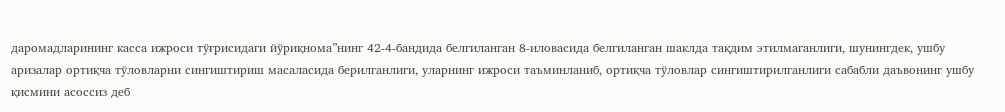даромадларининг касса ижроси тўғрисидаги йўриқнома”нинг 42-4-бандида белгиланган 8-иловасида белгиланган шаклда тақдим этилмаганлиги, шунингдек, ушбу аризалар ортиқча тўловларни сингиштириш масаласида берилганлиги, уларнинг ижроси таъминланиб, ортиқча тўловлар сингиштирилганлиги сабабли даъвонинг ушбу қисмини асоссиз деб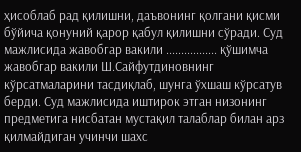ҳисоблаб рад қилишни, даъвонинг қолгани қисми бўйича қонуний қарор қабул қилишни сўради. Суд мажлисида жавобгар вакили ................. қўшимча жавобгар вакили Ш.Сайфутдиновнинг кўрсатмаларини тасдиқлаб, шунга ўхшаш кўрсатув берди. Суд мажлисида иштирок этган низонинг предметига нисбатан мустақил талаблар билан арз қилмайдиган учинчи шахс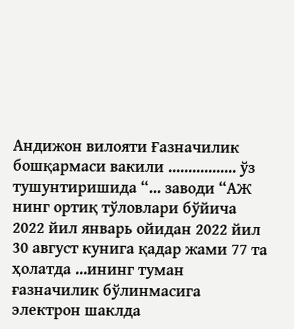Андижон вилояти Ғазначилик бошқармаси вакили ................. ўз тушунтиришида “... заводи “АЖ нинг ортиқ тўловлари бўйича 2022 йил январь ойидан 2022 йил 30 август кунига қадар жами 77 та ҳолатда ...ининг туман ғазначилик бўлинмасига электрон шаклда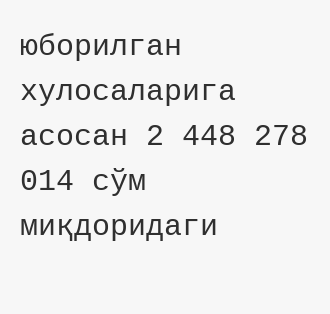юборилган хулосаларига асосан 2 448 278 014 сўм миқдоридаги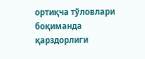ортиқча тўловлари боқиманда қарздорлиги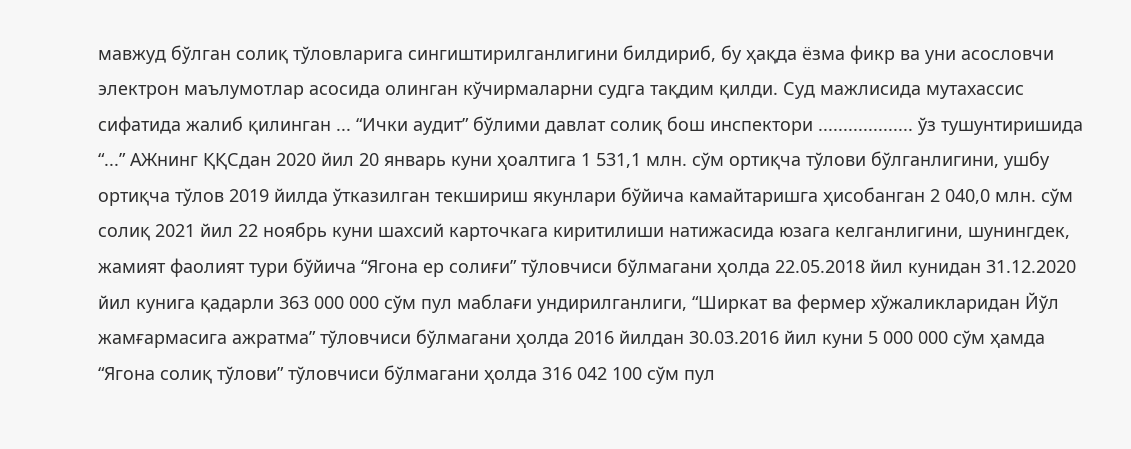мавжуд бўлган солиқ тўловларига сингиштирилганлигини билдириб, бу ҳақда ёзма фикр ва уни асословчи электрон маълумотлар асосида олинган кўчирмаларни судга тақдим қилди. Суд мажлисида мутахассис сифатида жалиб қилинган ... “Ички аудит” бўлими давлат солиқ бош инспектори ................... ўз тушунтиришида “...” АЖнинг ҚҚСдан 2020 йил 20 январь куни ҳоалтига 1 531,1 млн. сўм ортиқча тўлови бўлганлигини, ушбу ортиқча тўлов 2019 йилда ўтказилган текшириш якунлари бўйича камайтаришга ҳисобанган 2 040,0 млн. сўм солиқ 2021 йил 22 ноябрь куни шахсий карточкага киритилиши натижасида юзага келганлигини, шунингдек, жамият фаолият тури бўйича “Ягона ер солиғи” тўловчиси бўлмагани ҳолда 22.05.2018 йил кунидан 31.12.2020 йил кунига қадарли 363 000 000 сўм пул маблағи ундирилганлиги, “Ширкат ва фермер хўжаликларидан Йўл жамғармасига ажратма” тўловчиси бўлмагани ҳолда 2016 йилдан 30.03.2016 йил куни 5 000 000 сўм ҳамда “Ягона солиқ тўлови” тўловчиси бўлмагани ҳолда 316 042 100 сўм пул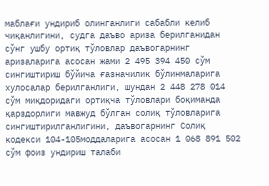маблағи ундириб олинганлиги сабабли келиб чиқанлигини, судга даъво ариза берилганидан сўнг ушбу ортиқ тўловлар даъвогарнинг аризаларига асосан жами 2 495 394 450 сўм сингиштириш бўйича ғазначилик бўлинмаларига хулосалар берилганлиги, шундан 2 448 278 014 сўм миқдоридаги ортиқча тўловлари боқиманда қарздорлиги мавжуд бўлган солиқ тўловларига сингиштирилганлигини, даъвогарнинг Солиқ кодекси 104-105моддаларига асосан 1 068 891 502 сўм фоиз ундириш талаби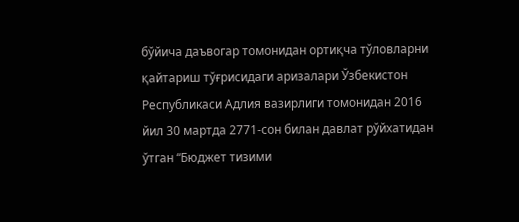бўйича даъвогар томонидан ортиқча тўловларни қайтариш тўғрисидаги аризалари Ўзбекистон Республикаси Адлия вазирлиги томонидан 2016 йил 30 мартда 2771-сон билан давлат рўйхатидан ўтган “Бюджет тизими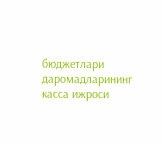бюджетлари даромадларининг касса ижроси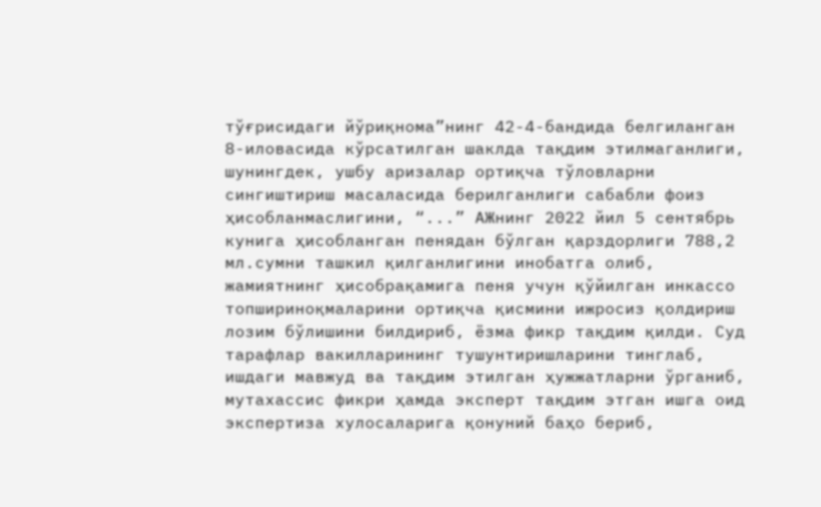тўғрисидаги йўриқнома”нинг 42-4-бандида белгиланган 8-иловасида кўрсатилган шаклда тақдим этилмаганлиги, шунингдек, ушбу аризалар ортиқча тўловларни сингиштириш масаласида берилганлиги сабабли фоиз ҳисобланмаслигини, “...” АЖнинг 2022 йил 5 сентябрь кунига ҳисобланган пенядан бўлган қарздорлиги 788,2 мл.сумни ташкил қилганлигини инобатга олиб, жамиятнинг ҳисобрақамига пеня учун қўйилган инкассо топшириноқмаларини ортиқча қисмини ижросиз қолдириш лозим бўлишини билдириб, ёзма фикр тақдим қилди. Суд тарафлар вакилларининг тушунтиришларини тинглаб, ишдаги мавжуд ва тақдим этилган ҳужжатларни ўрганиб, мутахассис фикри ҳамда эксперт тақдим этган ишга оид экспертиза хулосаларига қонуний баҳо бериб,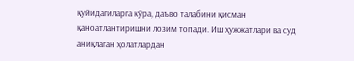қуйидагиларга кўра, даъво талабини қисман қаноатлантиришни лозим топади. Иш ҳужжатлари ва суд аниқлаган ҳолатлардан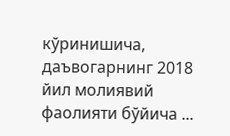кўринишича, даъвогарнинг 2018 йил молиявий фаолияти бўйича ...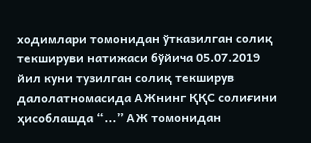ходимлари томонидан ўтказилган солиқ текшируви натижаси бўйича 05.07.2019 йил куни тузилган солиқ текширув далолатномасида АЖнинг ҚҚС солиғини ҳисоблашда “...” АЖ томонидан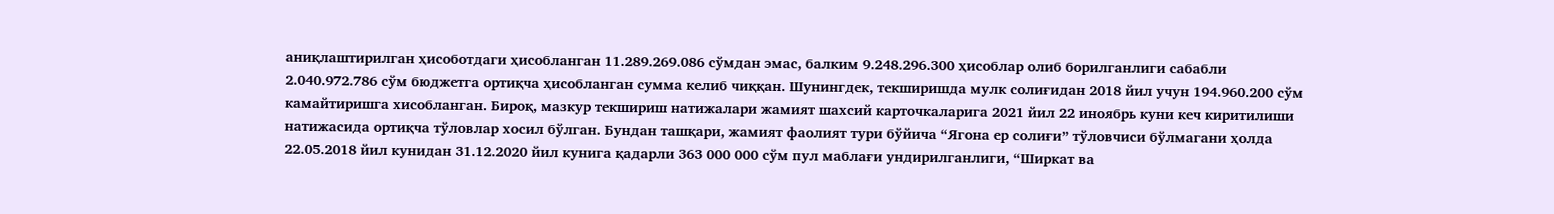аниқлаштирилган ҳисоботдаги ҳисобланган 11.289.269.086 сўмдан эмас, балким 9.248.296.300 ҳисоблар олиб борилганлиги сабабли 2.040.972.786 сўм бюджетга ортиқча ҳисобланган сумма келиб чиққан. Шунингдек, текширишда мулк солиғидан 2018 йил учун 194.960.200 сўм камайтиришга хисобланган. Бироқ, мазкур текшириш натижалари жамият шахсий карточкаларига 2021 йил 22 иноябрь куни кеч киритилиши натижасида ортиқча тўловлар хосил бўлган. Бундан ташқари, жамият фаолият тури бўйича “Ягона ер солиғи” тўловчиси бўлмагани ҳолда 22.05.2018 йил кунидан 31.12.2020 йил кунига қадарли 363 000 000 сўм пул маблағи ундирилганлиги, “Ширкат ва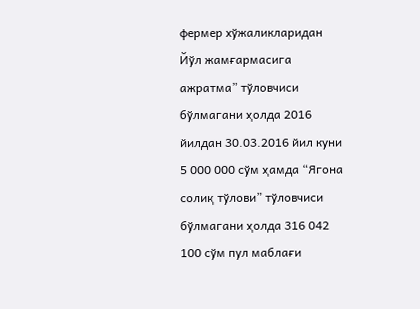фермер хўжаликларидан Йўл жамғармасига ажратма” тўловчиси бўлмагани ҳолда 2016 йилдан 30.03.2016 йил куни 5 000 000 сўм ҳамда “Ягона солиқ тўлови” тўловчиси бўлмагани ҳолда 316 042 100 сўм пул маблағи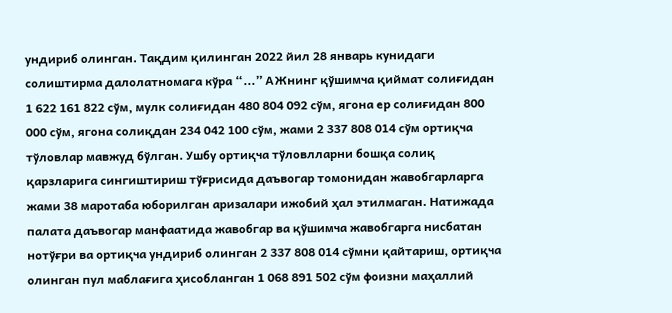ундириб олинган. Тақдим қилинган 2022 йил 28 январь кунидаги солиштирма далолатномага кўра “...” АЖнинг қўшимча қиймат солиғидан 1 622 161 822 сўм, мулк солиғидан 480 804 092 сўм, ягона ер солиғидан 800 000 сўм, ягона солиқдан 234 042 100 сўм, жами 2 337 808 014 сўм ортиқча тўловлар мавжуд бўлган. Ушбу ортиқча тўловлларни бошқа солиқ қарзларига сингиштириш тўғрисида даъвогар томонидан жавобгарларга жами 38 маротаба юборилган аризалари ижобий ҳал этилмаган. Натижада палата даъвогар манфаатида жавобгар ва қўшимча жавобгарга нисбатан нотўғри ва ортиқча ундириб олинган 2 337 808 014 сўмни қайтариш, ортиқча олинган пул маблағига ҳисобланган 1 068 891 502 сўм фоизни маҳаллий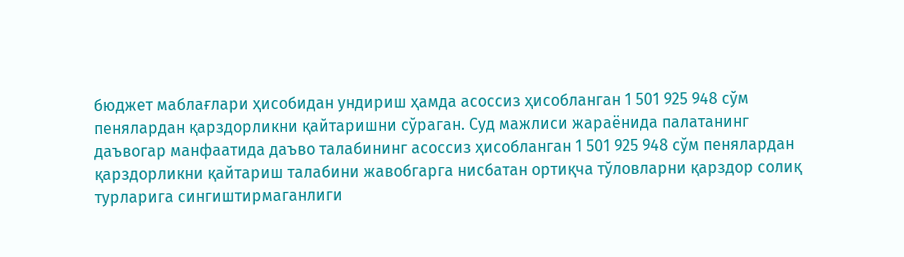бюджет маблағлари ҳисобидан ундириш ҳамда асоссиз ҳисобланган 1 501 925 948 сўм пенялардан қарздорликни қайтаришни сўраган. Суд мажлиси жараёнида палатанинг даъвогар манфаатида даъво талабининг асоссиз ҳисобланган 1 501 925 948 сўм пенялардан қарздорликни қайтариш талабини жавобгарга нисбатан ортиқча тўловларни қарздор солиқ турларига сингиштирмаганлиги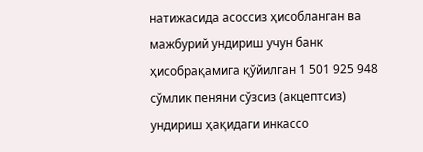натижасида асоссиз ҳисобланган ва мажбурий ундириш учун банк ҳисобрақамига қўйилган 1 501 925 948 сўмлик пеняни сўзсиз (акцептсиз) ундириш ҳақидаги инкассо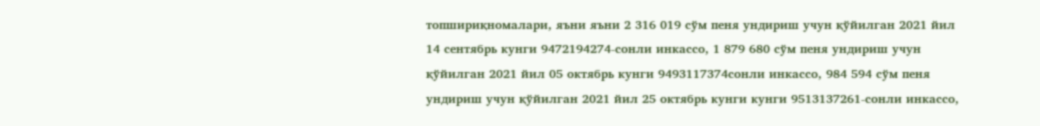топшириқномалари, яъни яъни 2 316 019 сўм пеня ундириш учун қўйилган 2021 йил 14 сентябрь кунги 9472194274-сонли инкассо, 1 879 680 сўм пеня ундириш учун қўйилган 2021 йил 05 октябрь кунги 9493117374сонли инкассо, 984 594 сўм пеня ундириш учун қўйилган 2021 йил 25 октябрь кунги кунги 9513137261-сонли инкассо,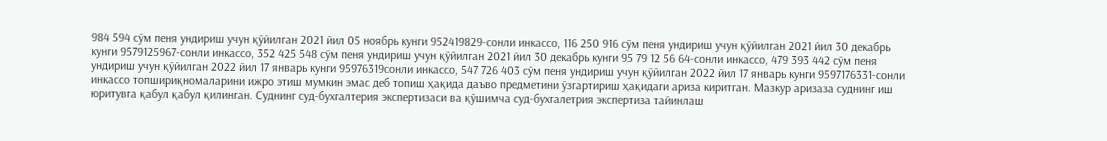984 594 сўм пеня ундириш учун қўйилган 2021 йил 05 ноябрь кунги 952419829-сонли инкассо, 116 250 916 сўм пеня ундириш учун қўйилган 2021 йил 30 декабрь кунги 9579125967-сонли инкассо, 352 425 548 сўм пеня ундириш учун қўйилган 2021 йил 30 декабрь кунги 95 79 12 56 64-сонли инкассо, 479 393 442 сўм пеня ундириш учун қўйилган 2022 йил 17 январь кунги 95976319сонли инкассо, 547 726 403 сўм пеня ундириш учун қўйилган 2022 йил 17 январь кунги 9597176331-сонли инкассо топшириқномаларини ижро этиш мумкин эмас деб топиш ҳақида даъво предметини ўзгартириш ҳақидаги ариза киритган. Мазкур аризаза суднинг иш юритувга қабул қабул қилинган. Суднинг суд-бухгалтерия экспертизаси ва қўшимча суд-бухгалетрия экспертиза тайинлаш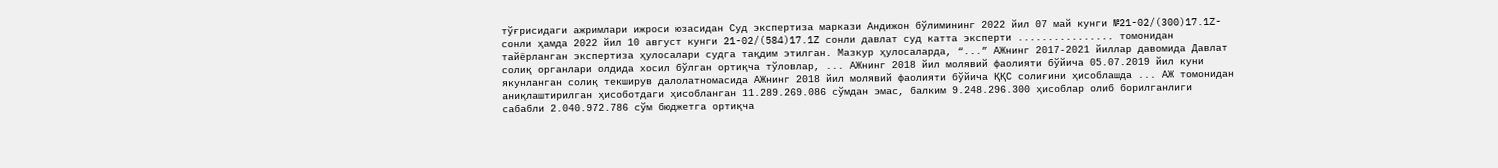тўғрисидаги ажримлари ижроси юзасидан Суд экспертиза маркази Андижон бўлимининг 2022 йил 07 май кунги №21-02/(300)17.1Z-сонли ҳамда 2022 йил 10 август кунги 21-02/(584)17.1Z сонли давлат суд катта эксперти ................ томонидан тайёрланган экспертиза ҳулосалари судга тақдим этилган. Мазкур ҳулосаларда, “...” АЖнинг 2017-2021 йиллар давомида Давлат солиқ органлари олдида хосил бўлган ортиқча тўловлар, ... АЖнинг 2018 йил молявий фаолияти бўйича 05.07.2019 йил куни якунланган солиқ текширув далолатномасида АЖнинг 2018 йил молявий фаолияти бўйича ҚҚС солиғини ҳисоблашда ... АЖ томонидан аниқлаштирилган ҳисоботдаги ҳисобланган 11.289.269.086 сўмдан эмас, балким 9.248.296.300 ҳисоблар олиб борилганлиги сабабли 2.040.972.786 сўм бюджетга ортиқча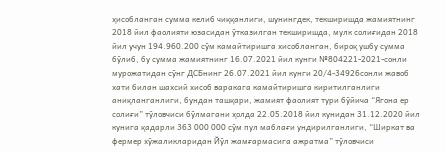ҳисобланган сумма келиб чиққанлиги, шунингдек, текширишда жамиятнинг 2018 йил фаолияти юзасидан ўтказилган текширишда, мулк солиғидан 2018 йил учун 194.960.200 сўм камайтиришга хисобланган, бироқ ушбу сумма бўлиб, бу сумма жамиятнинг 16.07.2021 йил кунги №804221-2021-сонли мурожатидан сўнг ДСБнинг 26.07.2021 йил кунги 20/4-34926сонли жавоб хати билан шахсий хисоб варакага камайтиришга киритилганлиги аниқланганлиги, бундан ташқари, жамият фаолият тури бўйича “Ягона ер солиғи” тўловчиси бўлмагани ҳолда 22.05.2018 йил кунидан 31.12.2020 йил кунига қадарли 363 000 000 сўм пул маблағи ундирилганлиги, “Ширкат ва фермер хўжаликларидан Йўл жамғармасига ажратма” тўловчиси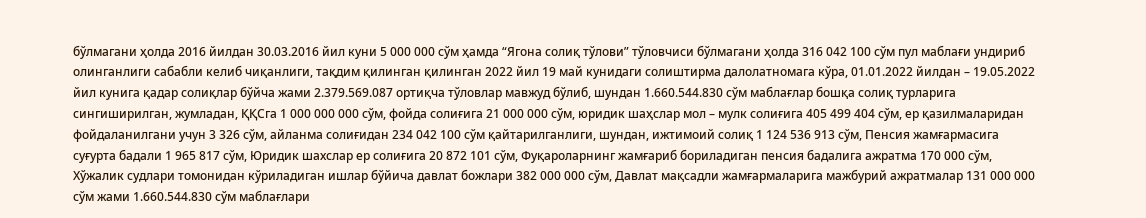бўлмагани ҳолда 2016 йилдан 30.03.2016 йил куни 5 000 000 сўм ҳамда “Ягона солиқ тўлови” тўловчиси бўлмагани ҳолда 316 042 100 сўм пул маблағи ундириб олинганлиги сабабли келиб чиқанлиги, тақдим қилинган қилинган 2022 йил 19 май кунидаги солиштирма далолатномага кўра, 01.01.2022 йилдан – 19.05.2022 йил кунига қадар солиқлар бўйча жами 2.379.569.087 ортиқча тўловлар мавжуд бўлиб, шундан 1.660.544.830 сўм маблағлар бошқа солиқ турларига сингиширилган, жумладан, ҚҚСга 1 000 000 000 сўм, фойда солиғига 21 000 000 сўм, юридик шаҳслар мол – мулк солиғига 405 499 404 сўм, ер қазилмаларидан фойдаланилгани учун 3 326 сўм, айланма солиғидан 234 042 100 сўм қайтарилганлиги, шундан, ижтимоий солиқ 1 124 536 913 сўм, Пенсия жамғармасига суғурта бадали 1 965 817 сўм, Юридик шахслар ер солиғига 20 872 101 cўм, Фуқароларнинг жамғариб бориладиган пенсия бадалига ажратма 170 000 сўм, Хўжалик судлари томонидан кўриладиган ишлар бўйича давлат божлари 382 000 000 сўм, Давлат мақсадли жамғармаларига мажбурий ажратмалар 131 000 000 сўм жами 1.660.544.830 сўм маблағлари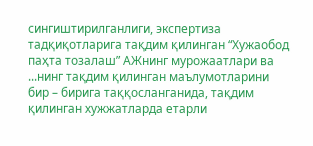сингиштирилганлиги, экспертиза тадқиқотларига тақдим қилинган “Хужаобод паҳта тозалаш” АЖнинг мурожаатлари ва ...нинг тақдим қилинган маълумотларини бир – бирига таққосланганида, тақдим қилинган хужжатларда етарли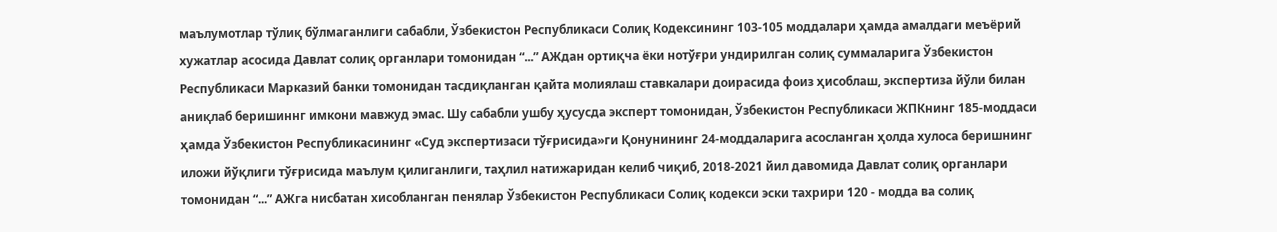маълумотлар тўлиқ бўлмаганлиги сабабли, Ўзбекистон Республикаси Солиқ Кодексининг 103-105 моддалари ҳамда амалдаги меъёрий хужатлар асосида Давлат солиқ органлари томонидан “...” АЖдан ортиқча ёки нотўғри ундирилган солиқ суммаларига Ўзбекистон Республикаси Марказий банки томонидан тасдиқланган қайта молиялаш ставкалари доирасида фоиз ҳисоблаш, экспертиза йўли билан аниқлаб беришиннг имкони мавжуд эмас. Шу сабабли ушбу ҳусусда эксперт томонидан, Ўзбекистон Республикаси ЖПКнинг 185-моддаси ҳамда Ўзбекистон Республикасининг «Суд экспертизаси тўғрисида»ги Қонунининг 24-моддаларига асосланган ҳолда хулоса беришнинг иложи йўқлиги тўғрисида маълум қилиганлиги, таҳлил натижаридан келиб чиқиб, 2018-2021 йил давомида Давлат солиқ органлари томонидан “...” АЖга нисбатан хисобланган пенялар Ўзбекистон Республикаси Солиқ кодекси эски тахрири 120 - модда ва солиқ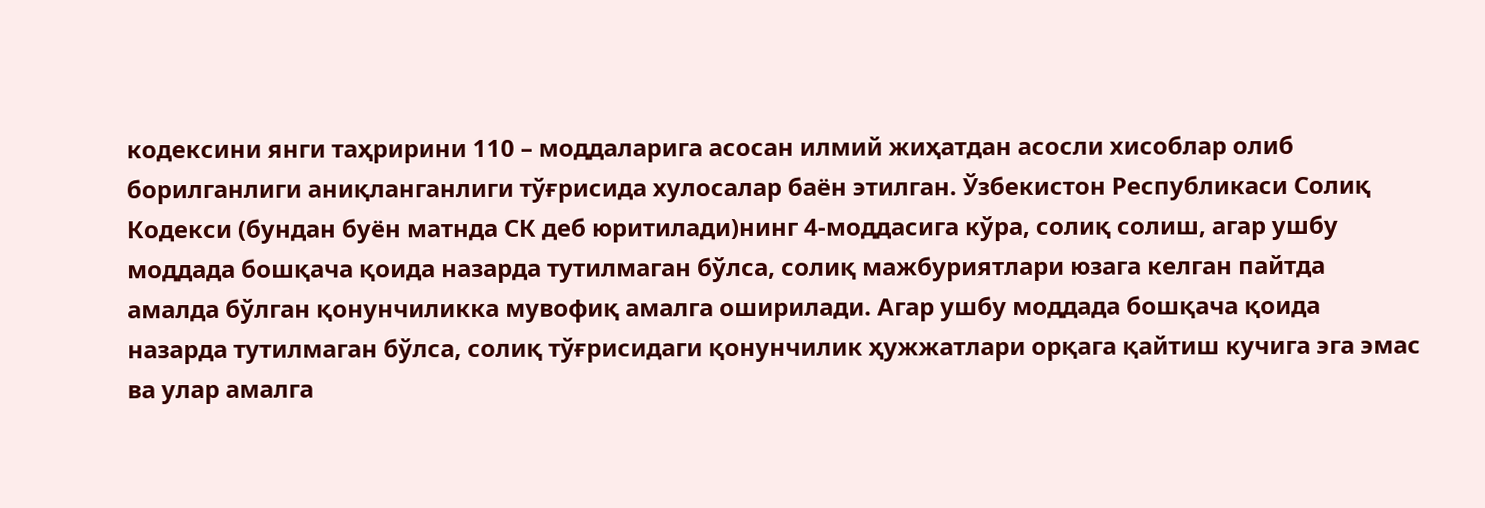кодексини янги таҳририни 110 – моддаларига асосан илмий жиҳатдан асосли хисоблар олиб борилганлиги аниқланганлиги тўғрисида хулосалар баён этилган. Ўзбекистон Республикаси Солиқ Кодекси (бундан буён матнда СК деб юритилади)нинг 4-моддасига кўра, солиқ солиш, агар ушбу моддада бошқача қоида назарда тутилмаган бўлса, солиқ мажбуриятлари юзага келган пайтда амалда бўлган қонунчиликка мувофиқ амалга оширилади. Агар ушбу моддада бошқача қоида назарда тутилмаган бўлса, солиқ тўғрисидаги қонунчилик ҳужжатлари орқага қайтиш кучига эга эмас ва улар амалга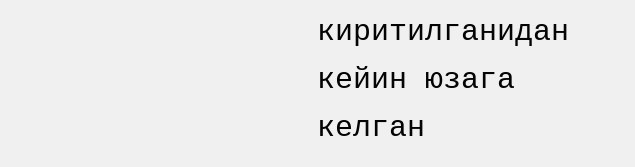киритилганидан кейин юзага келган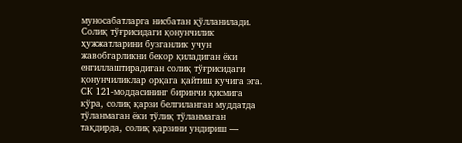муносабатларга нисбатан қўлланилади. Солиқ тўғрисидаги қонунчилик ҳужжатларини бузганлик учун жавобгарликни бекор қиладиган ёки енгиллаштирадиган солиқ тўғрисидаги қонунчиликлар орқага қайтиш кучига эга. СК 121-моддасининг биринчи қисмига кўра, солиқ қарзи белгиланган муддатда тўланмаган ёки тўлиқ тўланмаган тақдирда, солиқ қарзини ундириш —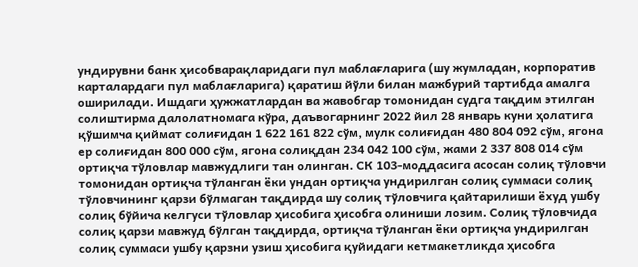ундирувни банк ҳисобварақларидаги пул маблағларига (шу жумладан, корпоратив карталардаги пул маблағларига) қаратиш йўли билан мажбурий тартибда амалга оширилади. Ишдаги ҳужжатлардан ва жавобгар томонидан судга тақдим этилган солиштирма далолатномага кўра, даъвогарнинг 2022 йил 28 январь куни ҳолатига қўшимча қиймат солиғидан 1 622 161 822 сўм, мулк солиғидан 480 804 092 сўм, ягона ер солиғидан 800 000 сўм, ягона солиқдан 234 042 100 сўм, жами 2 337 808 014 сўм ортиқча тўловлар мавжудлиги тан олинган. СК 103-моддасига асосан солиқ тўловчи томонидан ортиқча тўланган ёки ундан ортиқча ундирилган солиқ суммаси солиқ тўловчининг қарзи бўлмаган тақдирда шу солиқ тўловчига қайтарилиши ёхуд ушбу солиқ бўйича келгуси тўловлар ҳисобига ҳисобга олиниши лозим. Солиқ тўловчида солиқ қарзи мавжуд бўлган тақдирда, ортиқча тўланган ёки ортиқча ундирилган солиқ суммаси ушбу қарзни узиш ҳисобига қуйидаги кетмакетликда ҳисобга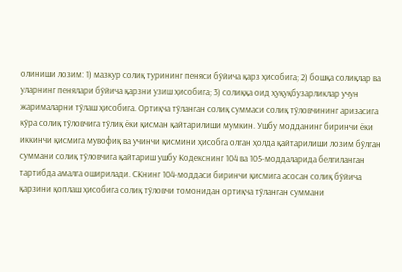олиниши лозим: 1) мазкур солиқ турининг пеняси бўйича қарз ҳисобига; 2) бошқа солиқлар ва уларнинг пенялари бўйича қарзни узиш ҳисобига; 3) солиққа оид ҳуқуқбузарликлар учун жарималарни тўлаш ҳисобига. Ортиқча тўланган солиқ суммаси солиқ тўловчининг аризасига кўра солиқ тўловчига тўлиқ ёки қисман қайтарилиши мумкин. Ушбу модданинг биринчи ёки иккинчи қисмига мувофиқ ва учинчи қисмини ҳисобга олган ҳолда қайтарилиши лозим бўлган суммани солиқ тўловчига қайтариш ушбу Кодекснинг 104 ва 105-моддаларида белгиланган тартибда амалга оширилади. СКнинг 104-моддаси биринчи қисмига асосан солиқ бўйича қарзини қоплаш ҳисобига солиқ тўловчи томонидан ортиқча тўланган суммани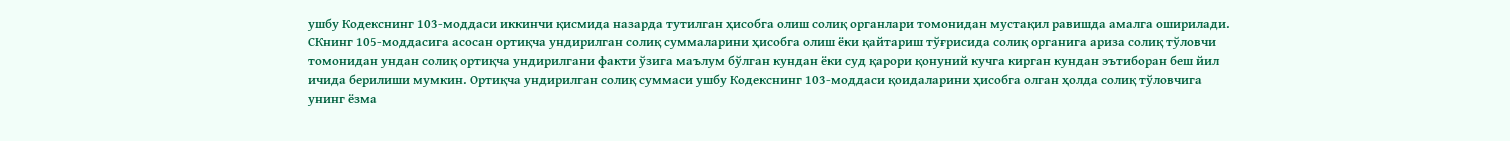ушбу Кодекснинг 103-моддаси иккинчи қисмида назарда тутилган ҳисобга олиш солиқ органлари томонидан мустақил равишда амалга оширилади. СКнинг 105-моддасига асосан ортиқча ундирилган солиқ суммаларини ҳисобга олиш ёки қайтариш тўғрисида солиқ органига ариза солиқ тўловчи томонидан ундан солиқ ортиқча ундирилгани факти ўзига маълум бўлган кундан ёки суд қарори қонуний кучга кирган кундан эътиборан беш йил ичида берилиши мумкин. Ортиқча ундирилган солиқ суммаси ушбу Кодекснинг 103-моддаси қоидаларини ҳисобга олган ҳолда солиқ тўловчига унинг ёзма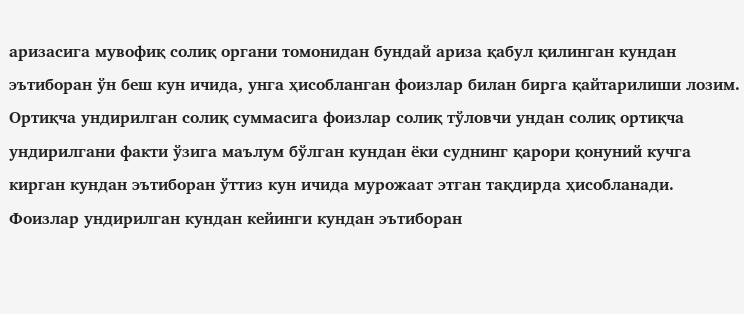аризасига мувофиқ солиқ органи томонидан бундай ариза қабул қилинган кундан эътиборан ўн беш кун ичида, унга ҳисобланган фоизлар билан бирга қайтарилиши лозим. Ортиқча ундирилган солиқ суммасига фоизлар солиқ тўловчи ундан солиқ ортиқча ундирилгани факти ўзига маълум бўлган кундан ёки суднинг қарори қонуний кучга кирган кундан эътиборан ўттиз кун ичида мурожаат этган тақдирда ҳисобланади. Фоизлар ундирилган кундан кейинги кундан эътиборан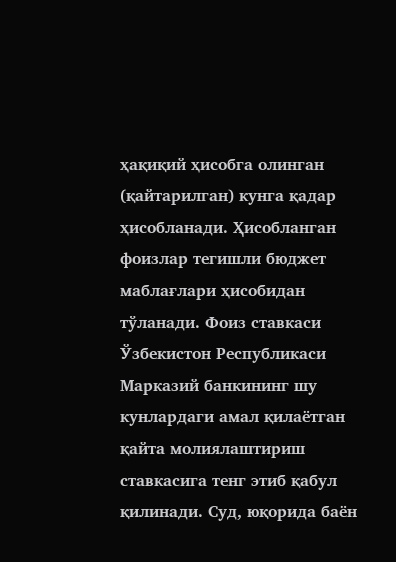ҳақиқий ҳисобга олинган (қайтарилган) кунга қадар ҳисобланади. Ҳисобланган фоизлар тегишли бюджет маблағлари ҳисобидан тўланади. Фоиз ставкаси Ўзбекистон Республикаси Марказий банкининг шу кунлардаги амал қилаётган қайта молиялаштириш ставкасига тенг этиб қабул қилинади. Суд, юқорида баён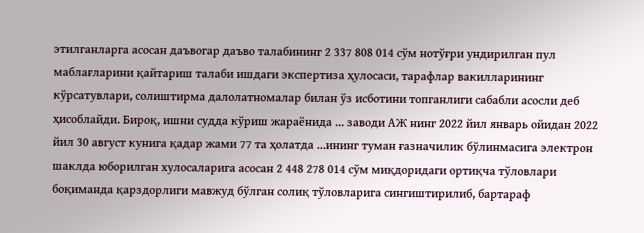этилганларга асосан даъвогар даъво талабининг 2 337 808 014 сўм нотўғри ундирилган пул маблағларини қайтариш талаби ишдаги экспертиза ҳулосаси, тарафлар вакилларининг кўрсатувлари, солиштирма далолатномалар билан ўз исботини топганлиги сабабли асосли деб ҳисоблайди. Бироқ, ишни судда кўриш жараёнида ... заводи АЖ нинг 2022 йил январь ойидан 2022 йил 30 август кунига қадар жами 77 та ҳолатда ...ининг туман ғазначилик бўлинмасига электрон шаклда юборилган хулосаларига асосан 2 448 278 014 сўм миқдоридаги ортиқча тўловлари боқиманда қарздорлиги мавжуд бўлган солиқ тўловларига сингиштирилиб, бартараф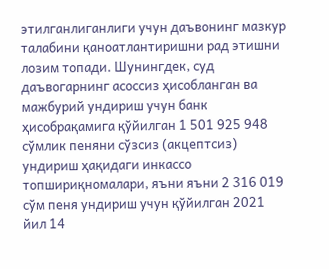этилганлиганлиги учун даъвонинг мазкур талабини қаноатлантиришни рад этишни лозим топади. Шунингдек, суд даъвогарнинг асоссиз ҳисобланган ва мажбурий ундириш учун банк ҳисобрақамига қўйилган 1 501 925 948 сўмлик пеняни сўзсиз (акцептсиз) ундириш ҳақидаги инкассо топшириқномалари, яъни яъни 2 316 019 сўм пеня ундириш учун қўйилган 2021 йил 14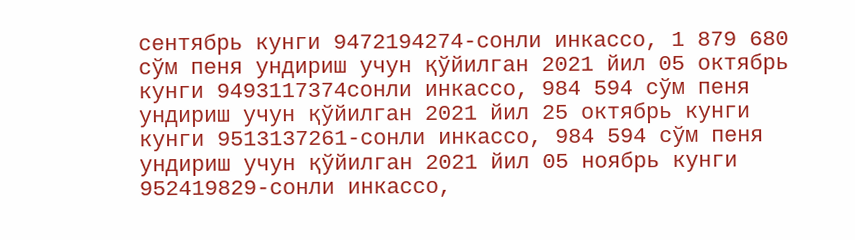сентябрь кунги 9472194274-сонли инкассо, 1 879 680 сўм пеня ундириш учун қўйилган 2021 йил 05 октябрь кунги 9493117374сонли инкассо, 984 594 сўм пеня ундириш учун қўйилган 2021 йил 25 октябрь кунги кунги 9513137261-сонли инкассо, 984 594 сўм пеня ундириш учун қўйилган 2021 йил 05 ноябрь кунги 952419829-сонли инкассо,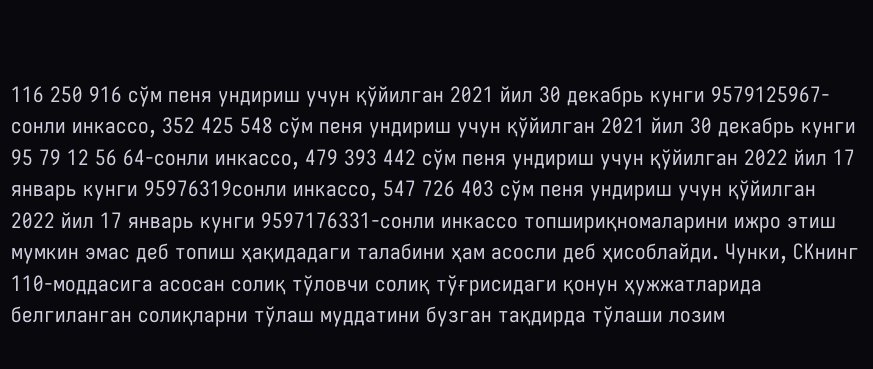116 250 916 сўм пеня ундириш учун қўйилган 2021 йил 30 декабрь кунги 9579125967-сонли инкассо, 352 425 548 сўм пеня ундириш учун қўйилган 2021 йил 30 декабрь кунги 95 79 12 56 64-сонли инкассо, 479 393 442 сўм пеня ундириш учун қўйилган 2022 йил 17 январь кунги 95976319сонли инкассо, 547 726 403 сўм пеня ундириш учун қўйилган 2022 йил 17 январь кунги 9597176331-сонли инкассо топшириқномаларини ижро этиш мумкин эмас деб топиш ҳақидадаги талабини ҳам асосли деб ҳисоблайди. Чунки, СКнинг 110-моддасига асосан солиқ тўловчи солиқ тўғрисидаги қонун ҳужжатларида белгиланган солиқларни тўлаш муддатини бузган тақдирда тўлаши лозим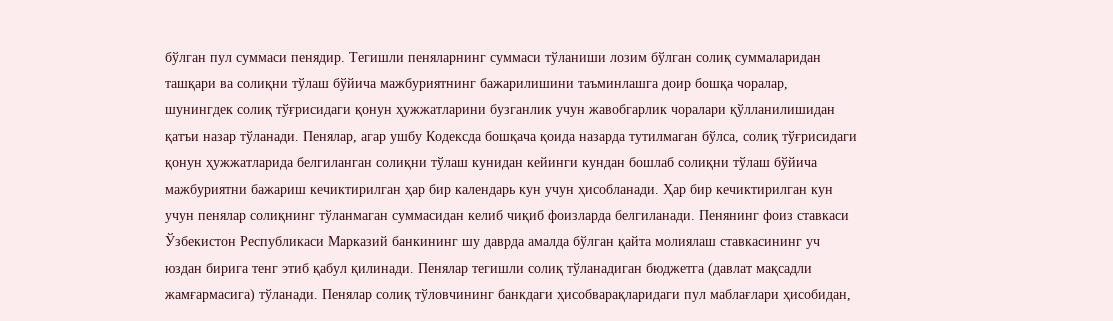бўлган пул суммаси пенядир. Тегишли пеняларнинг суммаси тўланиши лозим бўлган солиқ суммаларидан ташқари ва солиқни тўлаш бўйича мажбуриятнинг бажарилишини таъминлашга доир бошқа чоралар, шунингдек солиқ тўғрисидаги қонун ҳужжатларини бузганлик учун жавобгарлик чоралари қўлланилишидан қатъи назар тўланади. Пенялар, агар ушбу Кодексда бошқача қоида назарда тутилмаган бўлса, солиқ тўғрисидаги қонун ҳужжатларида белгиланган солиқни тўлаш кунидан кейинги кундан бошлаб солиқни тўлаш бўйича мажбуриятни бажариш кечиктирилган ҳар бир календарь кун учун ҳисобланади. Ҳар бир кечиктирилган кун учун пенялар солиқнинг тўланмаган суммасидан келиб чиқиб фоизларда белгиланади. Пенянинг фоиз ставкаси Ўзбекистон Республикаси Марказий банкининг шу даврда амалда бўлган қайта молиялаш ставкасининг уч юздан бирига тенг этиб қабул қилинади. Пенялар тегишли солиқ тўланадиган бюджетга (давлат мақсадли жамғармасига) тўланади. Пенялар солиқ тўловчининг банкдаги ҳисобварақларидаги пул маблағлари ҳисобидан,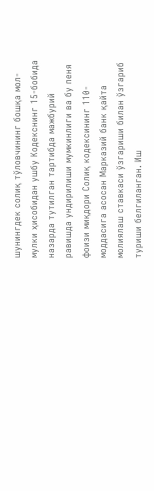шунингдек солиқ тўловчининг бошқа мол-мулки ҳисобидан ушбу Кодекснинг 15-бобида назарда тутилган тартибда мажбурий равишда ундирилиши мумкинлиги ва бу пеня фоизи миқдори Солиқ кодексининг 110-моддасига асосан Марказий банк қайта молиялаш ставкаси ўзгариши билан ўзгариб туриши белгиланган. Иш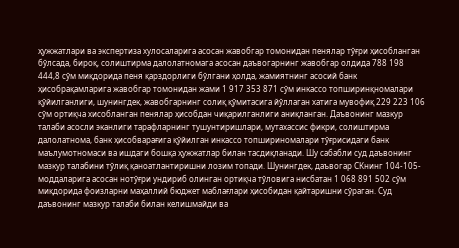ҳужжатлари ва экспертиза хулосаларига асосан жавобгар томонидан пенялар тўғри ҳисобланган бўлсада, бироқ, солиштирма далолатномага асосан даъвогарнинг жавобгар олдида 788 198 444,8 сўм миқдорида пеня қарздорлиги бўлгани ҳолда, жамиятнинг асосий банк ҳисобрақамларига жавобгар томонидан жами 1 917 353 871 сўм инкассо топширинқномалари қўйилганлиги, шунингдек, жавобгарнинг солиқ қўмитасига йўллаган хатига мувофиқ 229 223 106 сўм ортиқча хисобланган пенялар ҳисобдан чиқарилганлиги аниқланган. Даъвонинг мазкур талаби асосли эканлиги тарафларнинг тушунтиришлари, мутахассис фикри, солиштирма далолатнома, банк ҳисобварағига қўйилган инкассо топшириномалари тўғрисидаги банк маълумотномаси ва ишдаги бошқа ҳужжатлар билан тасдиқланади. Шу сабабли суд даъвонинг мазкур талабини тўлиқ қаноатлантиришни лозим топади. Шунингдек, даъвогар СКнинг 104-105-моддаларига асосан нотўғри ундириб олинган ортиқча тўловига нисбатан 1 068 891 502 сўм миқдорида фоизларни маҳаллий бюджет маблағлари ҳисобидан қайтаришни сўраган. Суд даъвонинг мазкур талаби билан келишмайди ва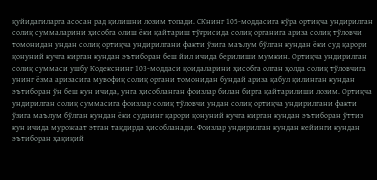қуйидагиларга асосан рад қилишни лозим топади. СКнинг 105-моддасига кўра ортиқча ундирилган солиқ суммаларини ҳисобга олиш ёки қайтариш тўғрисида солиқ органига ариза солиқ тўловчи томонидан ундан солиқ ортиқча ундирилгани факти ўзига маълум бўлган кундан ёки суд қарори қонуний кучга кирган кундан эътиборан беш йил ичида берилиши мумкин. Ортиқча ундирилган солиқ суммаси ушбу Кодекснинг 103-моддаси қоидаларини ҳисобга олган ҳолда солиқ тўловчига унинг ёзма аризасига мувофиқ солиқ органи томонидан бундай ариза қабул қилинган кундан эътиборан ўн беш кун ичида, унга ҳисобланган фоизлар билан бирга қайтарилиши лозим. Ортиқча ундирилган солиқ суммасига фоизлар солиқ тўловчи ундан солиқ ортиқча ундирилгани факти ўзига маълум бўлган кундан ёки суднинг қарори қонуний кучга кирган кундан эътиборан ўттиз кун ичида мурожаат этган тақдирда ҳисобланади. Фоизлар ундирилган кундан кейинги кундан эътиборан ҳақиқий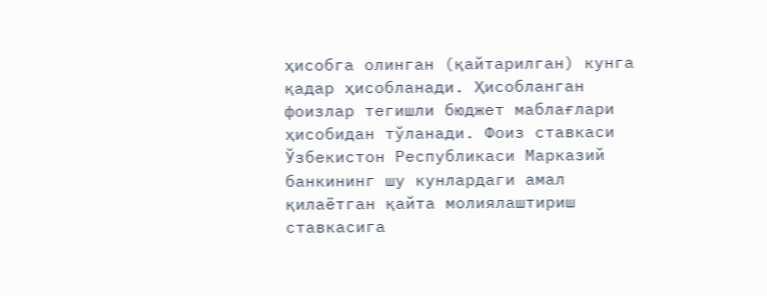ҳисобга олинган (қайтарилган) кунга қадар ҳисобланади. Ҳисобланган фоизлар тегишли бюджет маблағлари ҳисобидан тўланади. Фоиз ставкаси Ўзбекистон Республикаси Марказий банкининг шу кунлардаги амал қилаётган қайта молиялаштириш ставкасига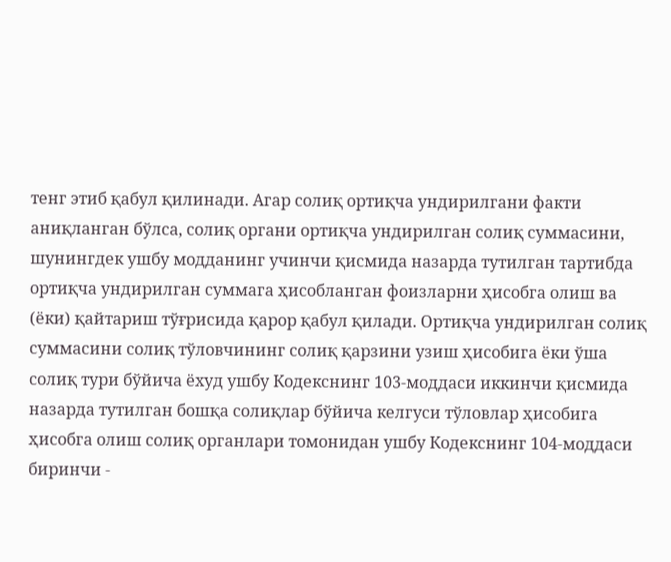тенг этиб қабул қилинади. Агар солиқ ортиқча ундирилгани факти аниқланган бўлса, солиқ органи ортиқча ундирилган солиқ суммасини, шунингдек ушбу модданинг учинчи қисмида назарда тутилган тартибда ортиқча ундирилган суммага ҳисобланган фоизларни ҳисобга олиш ва (ёки) қайтариш тўғрисида қарор қабул қилади. Ортиқча ундирилган солиқ суммасини солиқ тўловчининг солиқ қарзини узиш ҳисобига ёки ўша солиқ тури бўйича ёхуд ушбу Кодекснинг 103-моддаси иккинчи қисмида назарда тутилган бошқа солиқлар бўйича келгуси тўловлар ҳисобига ҳисобга олиш солиқ органлари томонидан ушбу Кодекснинг 104-моддаси биринчи -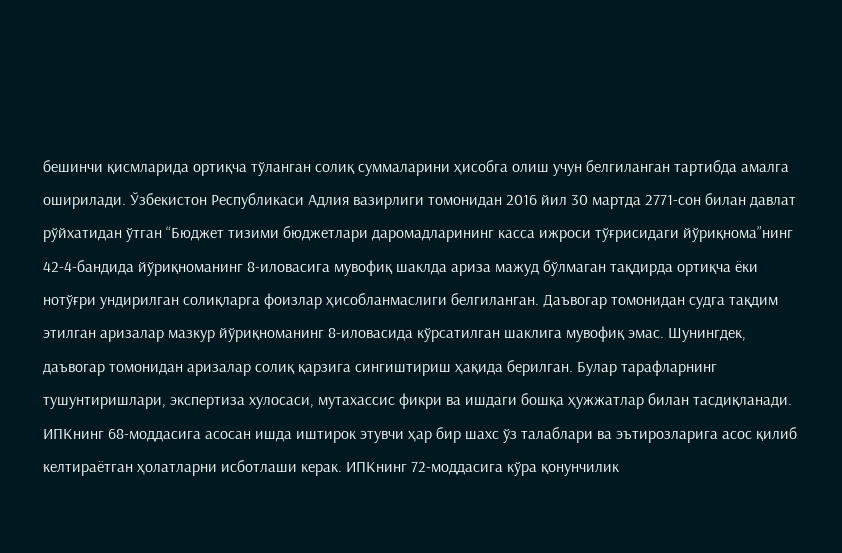бешинчи қисмларида ортиқча тўланган солиқ суммаларини ҳисобга олиш учун белгиланган тартибда амалга оширилади. Ўзбекистон Республикаси Адлия вазирлиги томонидан 2016 йил 30 мартда 2771-сон билан давлат рўйхатидан ўтган “Бюджет тизими бюджетлари даромадларининг касса ижроси тўғрисидаги йўриқнома”нинг 42-4-бандида йўриқноманинг 8-иловасига мувофиқ шаклда ариза мажуд бўлмаган тақдирда ортиқча ёки нотўғри ундирилган солиқларга фоизлар ҳисобланмаслиги белгиланган. Даъвогар томонидан судга тақдим этилган аризалар мазкур йўриқноманинг 8-иловасида кўрсатилган шаклига мувофиқ эмас. Шунингдек, даъвогар томонидан аризалар солиқ қарзига сингиштириш ҳақида берилган. Булар тарафларнинг тушунтиришлари, экспертиза хулосаси, мутахассис фикри ва ишдаги бошқа ҳужжатлар билан тасдиқланади. ИПКнинг 68-моддасига асосан ишда иштирок этувчи ҳар бир шахс ўз талаблари ва эътирозларига асос қилиб келтираётган ҳолатларни исботлаши керак. ИПКнинг 72-моддасига кўра қонунчилик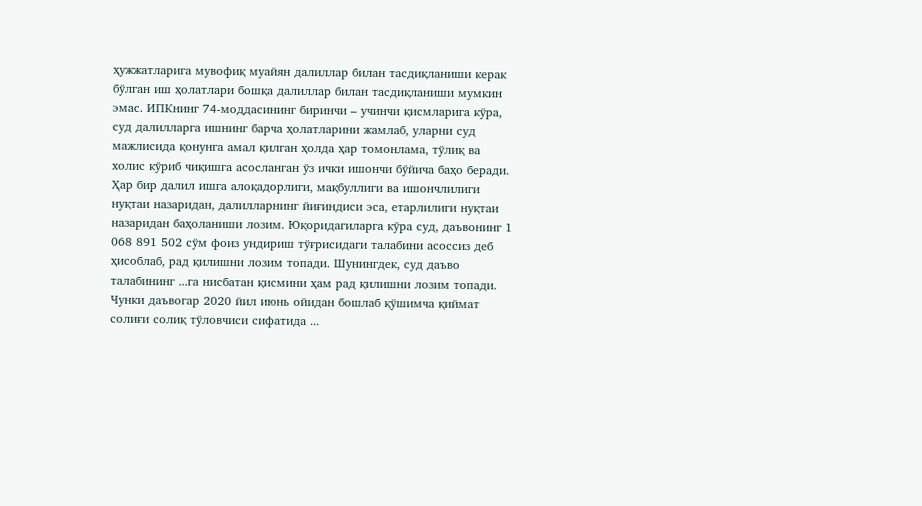ҳужжатларига мувофиқ муайян далиллар билан тасдиқланиши керак бўлган иш ҳолатлари бошқа далиллар билан тасдиқланиши мумкин эмас. ИПКнинг 74-моддасининг биринчи – учинчи қисмларига кўра, суд далилларга ишнинг барча ҳолатларини жамлаб, уларни суд мажлисида қонунга амал қилган ҳолда ҳар томонлама, тўлиқ ва холис кўриб чиқишга асосланган ўз ички ишончи бўйича баҳо беради. Ҳар бир далил ишга алоқадорлиги, мақбуллиги ва ишончлилиги нуқтаи назаридан, далилларнинг йиғиндиси эса, етарлилиги нуқтаи назаридан баҳоланиши лозим. Юқоридагиларга кўра суд, даъвонинг 1 068 891 502 сўм фоиз ундириш тўғрисидаги талабини асоссиз деб ҳисоблаб, рад қилишни лозим топади. Шунингдек, суд даъво талабининг ...га нисбатан қисмини ҳам рад қилишни лозим топади. Чунки даъвогар 2020 йил июнь ойидан бошлаб қўшимча қиймат солиғи солиқ тўловчиси сифатида ...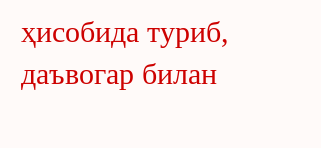ҳисобида туриб, даъвогар билан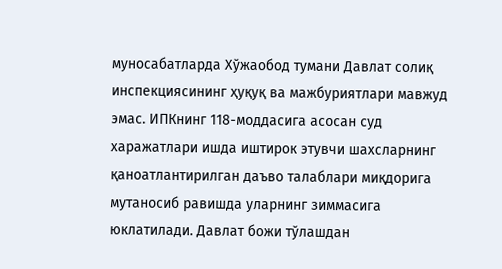муносабатларда Хўжаобод тумани Давлат солиқ инспекциясининг ҳуқуқ ва мажбуриятлари мавжуд эмас. ИПКнинг 118-моддасига асосан суд харажатлари ишда иштирок этувчи шахсларнинг қаноатлантирилган даъво талаблари миқдорига мутаносиб равишда уларнинг зиммасига юклатилади. Давлат божи тўлашдан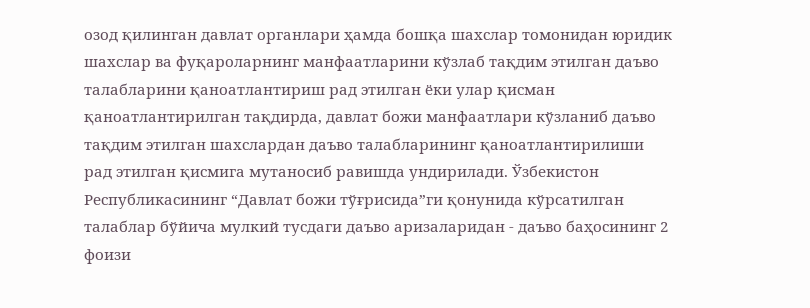озод қилинган давлат органлари ҳамда бошқа шахслар томонидан юридик шахслар ва фуқароларнинг манфаатларини кўзлаб тақдим этилган даъво талабларини қаноатлантириш рад этилган ёки улар қисман қаноатлантирилган тақдирда, давлат божи манфаатлари кўзланиб даъво тақдим этилган шахслардан даъво талабларининг қаноатлантирилиши рад этилган қисмига мутаносиб равишда ундирилади. Ўзбекистон Республикасининг “Давлат божи тўғрисида”ги қонунида кўрсатилган талаблар бўйича мулкий тусдаги даъво аризаларидан - даъво баҳосининг 2 фоизи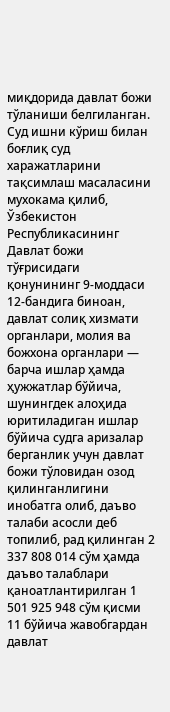миқдорида давлат божи тўланиши белгиланган. Суд ишни кўриш билан боғлиқ суд харажатларини тақсимлаш масаласини мухокама қилиб, Ўзбекистон Республикасининг Давлат божи тўғрисидаги қонунининг 9-моддаси 12-бандига биноан, давлат солиқ хизмати органлари, молия ва божхона органлари — барча ишлар ҳамда ҳужжатлар бўйича, шунингдек алоҳида юритиладиган ишлар бўйича судга аризалар берганлик учун давлат божи тўловидан озод қилинганлигини инобатга олиб, даъво талаби асосли деб топилиб, рад қилинган 2 337 808 014 сўм ҳамда даъво талаблари қаноатлантирилган 1 501 925 948 сўм қисми 11 бўйича жавобгардан давлат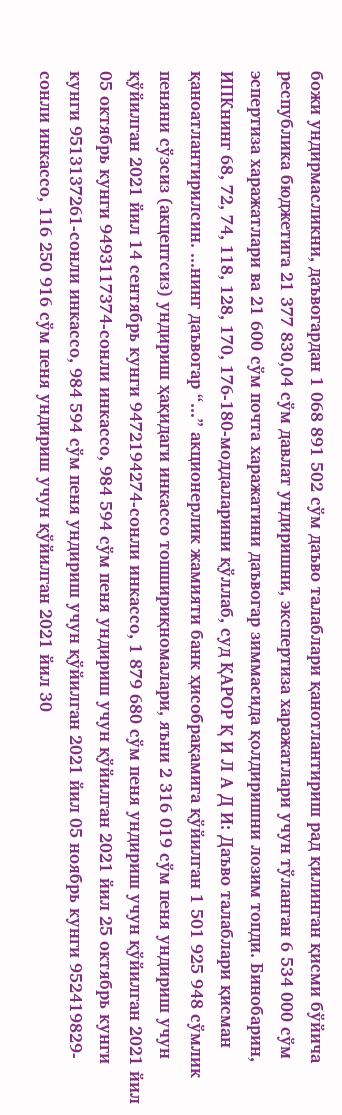божи ундирмасликни, даъвогардан 1 068 891 502 сўм даъво талаблари қанотлантириш рад қилинган қисми бўйича республика бюджетига 21 377 830,04 сўм давлат ундиришни, экспертиза харажатлари учун тўланган 6 534 000 сўм эспертиза харажатлари ва 21 600 сўм почта харажатини даъвогар зиммасида қолдиришни лозим топди. Бинобарин, ИПКнинг 68, 72, 74, 118, 128, 170, 176-180-моддаларини қўллаб, суд ҚАРОР Қ И Л А Д И: Даъво талаблари қисман қаноатлантирилсин. ...нинг даъвогар “...” акционерлик жамияти банк ҳисобрақамига қўйилган 1 501 925 948 сўмлик пеняни сўзсиз (акцептсиз) ундириш ҳақидаги инкассо топшириқномалари, яъни 2 316 019 сўм пеня ундириш учун қўйилган 2021 йил 14 сентябрь кунги 9472194274-сонли инкассо, 1 879 680 сўм пеня ундириш учун қўйилган 2021 йил 05 октябрь кунги 9493117374-сонли инкассо, 984 594 сўм пеня ундириш учун қўйилган 2021 йил 25 октябрь кунги кунги 9513137261-сонли инкассо, 984 594 сўм пеня ундириш учун қўйилган 2021 йил 05 ноябрь кунги 952419829-сонли инкассо, 116 250 916 сўм пеня ундириш учун қўйилган 2021 йил 30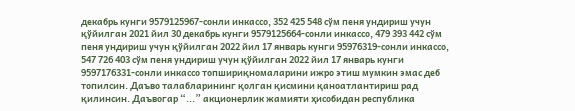декабрь кунги 9579125967-сонли инкассо, 352 425 548 сўм пеня ундириш учун қўйилган 2021 йил 30 декабрь кунги 9579125664-сонли инкассо, 479 393 442 сўм пеня ундириш учун қўйилган 2022 йил 17 январь кунги 95976319-сонли инкассо, 547 726 403 сўм пеня ундириш учун қўйилган 2022 йил 17 январь кунги 9597176331-сонли инкассо топшириқномаларини ижро этиш мумкин эмас деб топилсин. Даъво талабларининг қолган қисмини қаноатлантириш рад қилинсин. Даъвогар “...” акционерлик жамияти ҳисобидан республика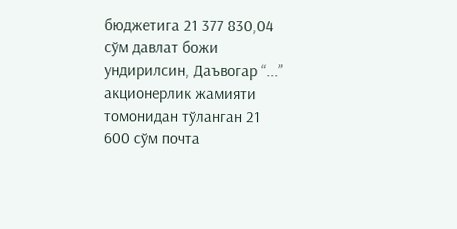бюджетига 21 377 830,04 сўм давлат божи ундирилсин, Даъвогар “...” акционерлик жамияти томонидан тўланган 21 600 сўм почта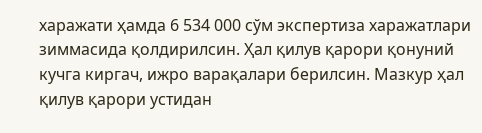харажати ҳамда 6 534 000 сўм экспертиза харажатлари зиммасида қолдирилсин. Ҳал қилув қарори қонуний кучга киргач, ижро варақалари берилсин. Мазкур ҳал қилув қарори устидан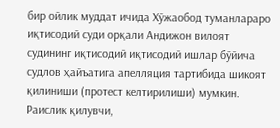бир ойлик муддат ичида Хўжаобод туманлараро иқтисодий суди орқали Андижон вилоят судининг иқтисодий иқтисодий ишлар бўйича судлов ҳайъатига апелляция тартибида шикоят қилиниши (протест келтирилиши) мумкин. Раислик қилувчи,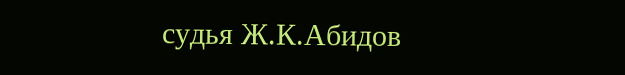судья Ж.К.Абидов